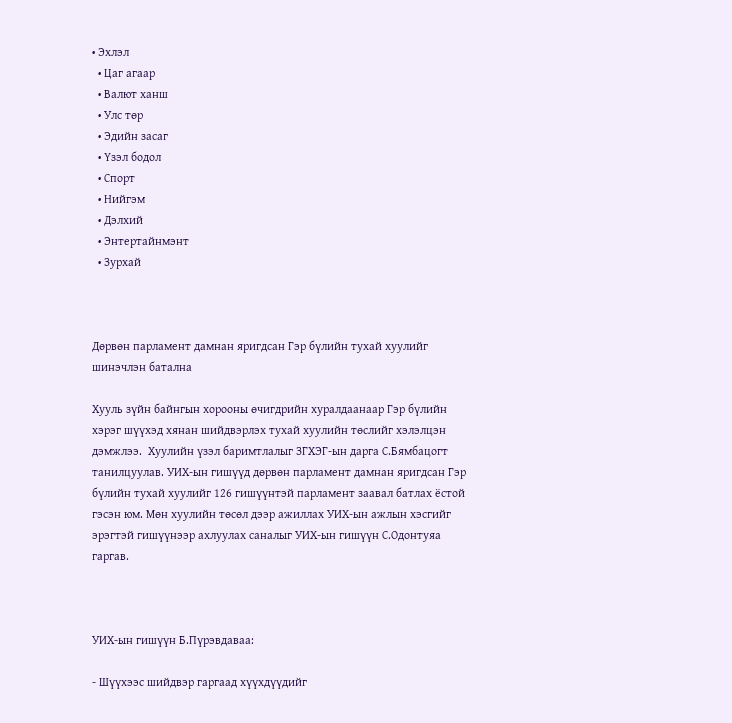• Эхлэл
  • Цаг агаар
  • Валют ханш
  • Улс төр
  • Эдийн засаг
  • Үзэл бодол
  • Спорт
  • Нийгэм
  • Дэлхий
  • Энтертайнмэнт
  • Зурхай



Дөрвөн парламент дамнан яригдсан Гэр бүлийн тухай хуулийг шинэчлэн батална

Хууль зүйн байнгын хорооны өчигдрийн хуралдаанаар Гэр бүлийн хэрэг шүүхэд хянан шийдвэрлэх тухай хуулийн төслийг хэлэлцэн дэмжлээ.  Хуулийн үзэл баримтлалыг ЗГХЭГ-ын дарга С.Бямбацогт танилцуулав. УИХ-ын гишүүд дөрвөн парламент дамнан яригдсан Гэр бүлийн тухай хуулийг 126 гишүүнтэй парламент заавал батлах ёстой гэсэн юм. Мөн хуулийн төсөл дээр ажиллах УИХ-ын ажлын хэсгийг эрэгтэй гишүүнээр ахлуулах саналыг УИХ-ын гишүүн С.Одонтуяа гаргав.



УИХ-ын гишүүн Б.Пүрэвдаваа:

- Шүүхээс шийдвэр гаргаад хүүхдүүдийг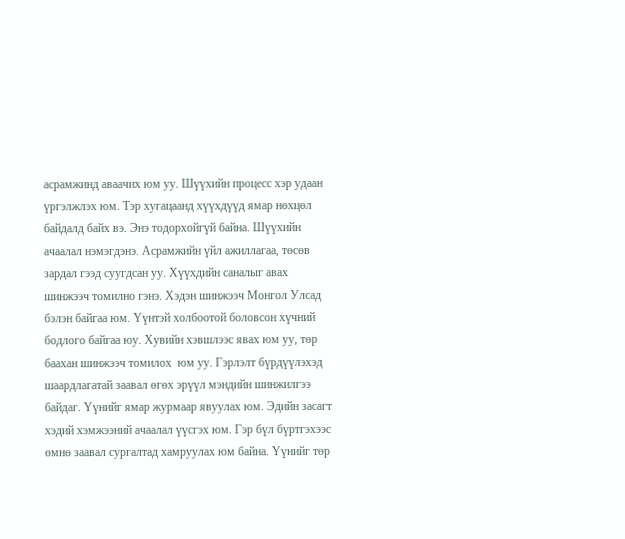асрамжинд аваачих юм уу. Шүүхийн процесс хэр удаан үргэлжлэх юм. Тэр хугацаанд хүүхдүүд ямар нөхцөл байдалд байх вэ. Энэ тодорхойгүй байна. Шүүхийн ачаалал нэмэгдэнэ. Асрамжийн үйл ажиллагаа, төсөв зардал гээд суугдсан уу. Хүүхдийн саналыг авах шинжээч томилно гэнэ. Хэдэн шинжээч Монгол Улсад бэлэн байгаа юм. Үүнтэй холбоотой боловсон хүчний бодлого байгаа юу. Хувийн хэвшлээс явах юм уу, төр баахан шинжээч томилох  юм уу. Гэрлэлт бүрдүүлэхэд шаардлагатай заавал өгөх эрүүл мэндийн шинжилгээ байдаг. Үүнийг ямар журмаар явуулах юм. Эдийн засагт хэдий хэмжээний ачаалал үүсгэх юм. Гэр бүл бүртгэхээс өмнө заавал сургалтад хамруулах юм байна. Үүнийг төр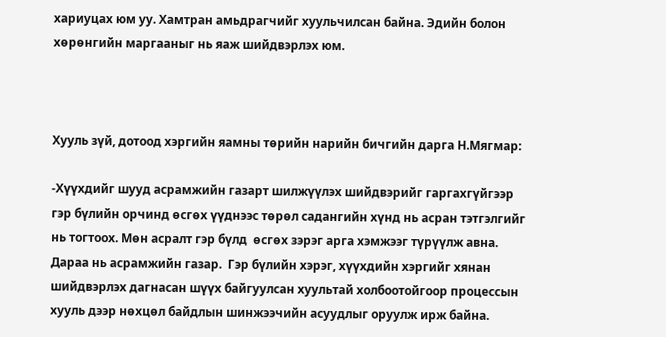хариуцах юм уу. Хамтран амьдрагчийг хуульчилсан байна. Эдийн болон хөрөнгийн маргааныг нь яаж шийдвэрлэх юм.



Хууль зүй, дотоод хэргийн яамны төрийн нарийн бичгийн дарга Н.Мягмар:

-Хүүхдийг шууд асрамжийн газарт шилжүүлэх шийдвэрийг гаргахгүйгээр гэр бүлийн орчинд өсгөх үүднээс төрөл садангийн хүнд нь асран тэтгэлгийг нь тогтоох. Мөн асралт гэр бүлд  өсгөх зэрэг арга хэмжээг түрүүлж авна. Дараа нь асрамжийн газар.  Гэр бүлийн хэрэг, хүүхдийн хэргийг хянан шийдвэрлэх дагнасан шүүх байгуулсан хуультай холбоотойгоор процессын хууль дээр нөхцөл байдлын шинжээчийн асуудлыг оруулж ирж байна.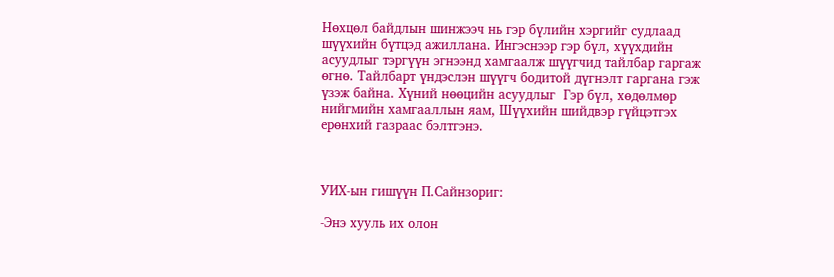Нөхцөл байдлын шинжээч нь гэр бүлийн хэргийг судлаад шүүхийн бүтцэд ажиллана. Ингэснээр гэр бүл, хүүхдийн асуудлыг тэргүүн эгнээнд хамгаалж шүүгчид тайлбар гаргаж өгнө. Тайлбарт үндэслэн шүүгч бодитой дүгнэлт гаргана гэж үзэж байна. Хүний нөөцийн асуудлыг  Гэр бүл, хөдөлмөр нийгмийн хамгааллын яам, Шүүхийн шийдвэр гүйцэтгэх ерөнхий газраас бэлтгэнэ.



УИХ-ын гишүүн П.Сайнзориг:

-Энэ хууль их олон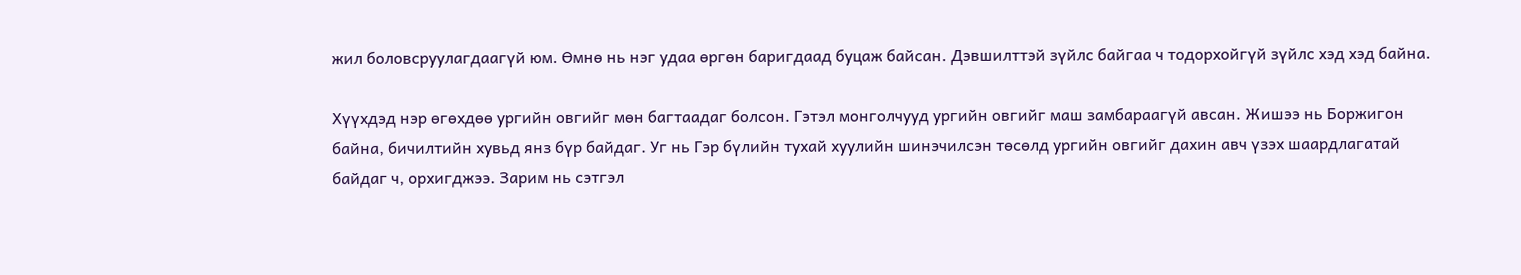жил боловсруулагдаагүй юм. Өмнө нь нэг удаа өргөн баригдаад буцаж байсан. Дэвшилттэй зүйлс байгаа ч тодорхойгүй зүйлс хэд хэд байна.

Хүүхдэд нэр өгөхдөө ургийн овгийг мөн багтаадаг болсон. Гэтэл монголчууд ургийн овгийг маш замбараагүй авсан. Жишээ нь Боржигон байна, бичилтийн хувьд янз бүр байдаг. Уг нь Гэр бүлийн тухай хуулийн шинэчилсэн төсөлд ургийн овгийг дахин авч үзэх шаардлагатай байдаг ч, орхигджээ. Зарим нь сэтгэл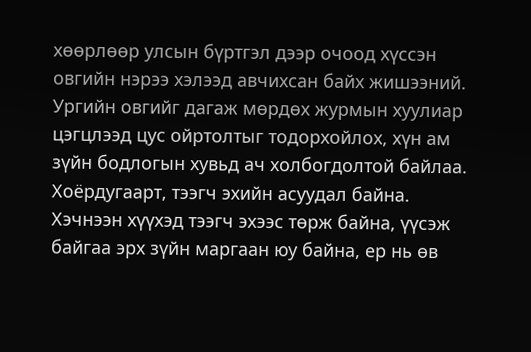хөөрлөөр улсын бүртгэл дээр очоод хүссэн овгийн нэрээ хэлээд авчихсан байх жишээний. Ургийн овгийг дагаж мөрдөх журмын хуулиар цэгцлээд цус ойртолтыг тодорхойлох, хүн ам зүйн бодлогын хувьд ач холбогдолтой байлаа. Хоёрдугаарт, тээгч эхийн асуудал байна. Хэчнээн хүүхэд тээгч эхээс төрж байна, үүсэж байгаа эрх зүйн маргаан юу байна, ер нь өв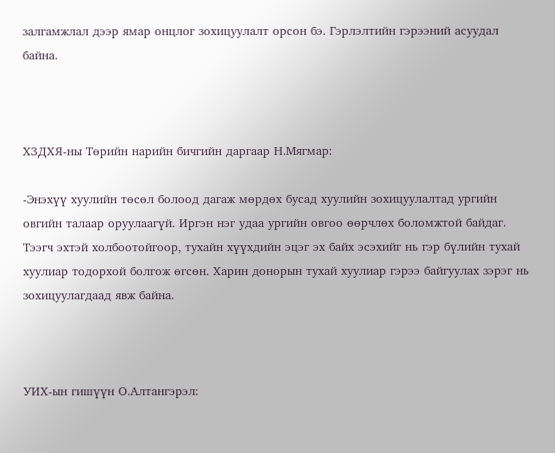залгамжлал дээр ямар онцлог зохицуулалт орсон бэ. Гэрлэлтийн гэрээний асуудал байна.



ХЗДХЯ-ны Төрийн нарийн бичгийн даргаар Н.Мягмар:

-Энэхүү хуулийн төсөл болоод дагаж мөрдөх бусад хуулийн зохицуулалтад ургийн овгийн талаар оруулаагүй. Иргэн нэг удаа ургийн овгоо өөрчлөх боломжтой байдаг. Тээгч эхтэй холбоотойгоор, тухайн хүүхдийн эцэг эх байх эсэхийг нь гэр бүлийн тухай хуулиар тодорхой болгож өгсөн. Харин донорын тухай хуулиар гэрээ байгуулах зэрэг нь зохицуулагдаад явж байна.



УИХ-ын гишүүн О.Алтангэрэл: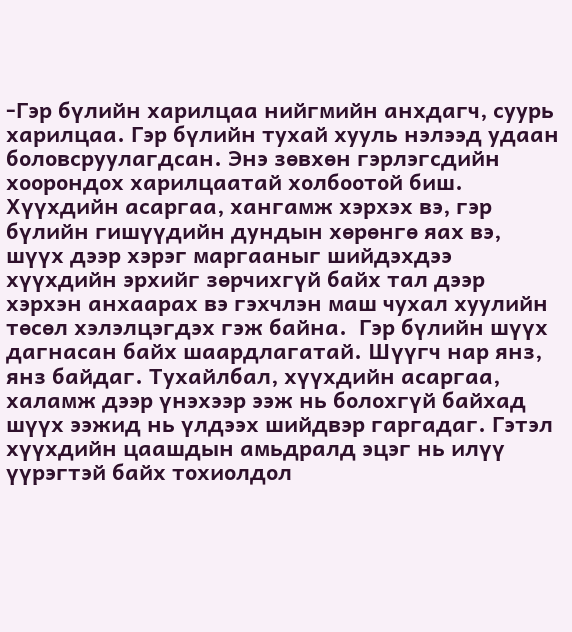-Гэр бүлийн харилцаа нийгмийн анхдагч, суурь харилцаа. Гэр бүлийн тухай хууль нэлээд удаан боловсруулагдсан. Энэ зөвхөн гэрлэгсдийн хоорондох харилцаатай холбоотой биш. Хүүхдийн асаргаа, хангамж хэрхэх вэ, гэр бүлийн гишүүдийн дундын хөрөнгө яах вэ, шүүх дээр хэрэг маргааныг шийдэхдээ хүүхдийн эрхийг зөрчихгүй байх тал дээр хэрхэн анхаарах вэ гэхчлэн маш чухал хуулийн төсөл хэлэлцэгдэх гэж байна.  Гэр бүлийн шүүх дагнасан байх шаардлагатай. Шүүгч нар янз, янз байдаг. Тухайлбал, хүүхдийн асаргаа, халамж дээр үнэхээр ээж нь болохгүй байхад шүүх ээжид нь үлдээх шийдвэр гаргадаг. Гэтэл хүүхдийн цаашдын амьдралд эцэг нь илүү үүрэгтэй байх тохиолдол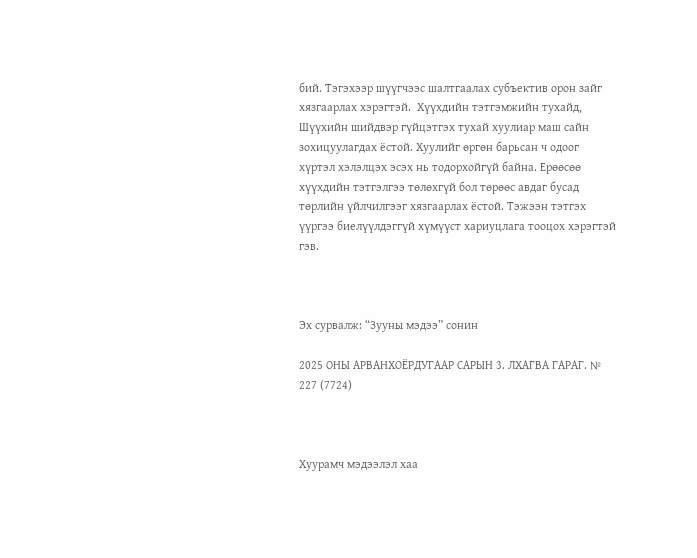бий. Тэгэхээр шүүгчээс шалтгаалах субъектив орон зайг хязгаарлах хэрэгтэй.  Хүүхдийн тэтгэмжийн тухайд, Шүүхийн шийдвэр гүйцэтгэх тухай хуулиар маш сайн зохицуулагдах ёстой. Хуулийг өргөн барьсан ч одоог хүртэл хэлэлцэх эсэх нь тодорхойгүй байна. Ерөөсөө хүүхдийн тэтгэлгээ төлөхгүй бол төрөөс авдаг бусад төрлийн үйлчилгээг хязгаарлах ёстой. Тэжээн тэтгэх үүргээ биелүүлдэггүй хүмүүст хариуцлага тооцох хэрэгтэй гэв.



Эх сурвалж: “Зууны мэдээ” сонин

2025 ОНЫ АРВАНХОЁРДУГААР САРЫН 3. ЛХАГВА ГАРАГ. № 227 (7724)



Хуурамч мэдээлэл хаа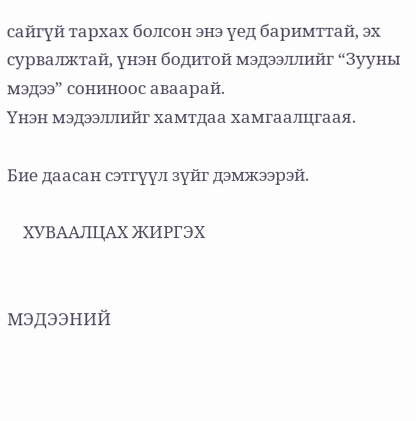сайгүй тархах болсон энэ үед баримттай, эх сурвалжтай, үнэн бодитой мэдээллийг “Зууны мэдээ” сониноос аваарай.
Үнэн мэдээллийг хамтдаа хамгаалцгаая.

Бие даасан сэтгүүл зүйг дэмжээрэй.

    ХУВААЛЦАХ ЖИРГЭХ


МЭДЭЭНИЙ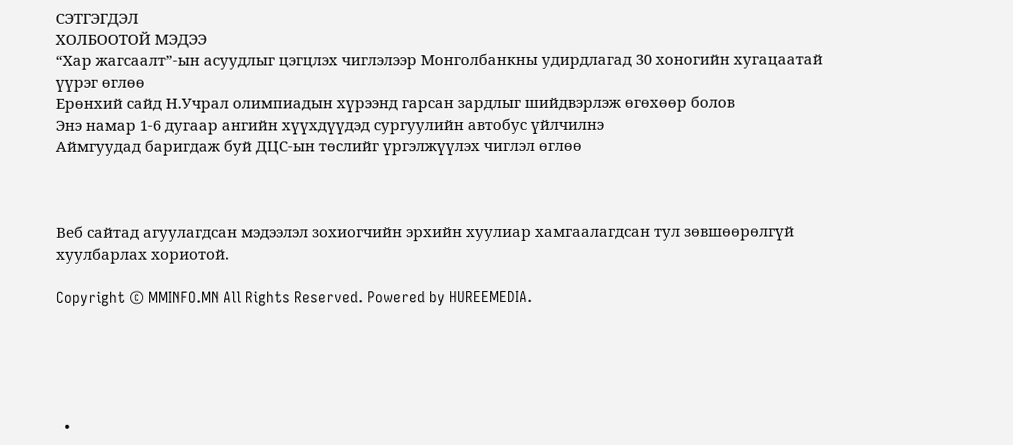СЭТГЭГДЭЛ
ХОЛБООТОЙ МЭДЭЭ
“Хар жагсаалт”-ын асуудлыг цэгцлэх чиглэлээр Монголбанкны удирдлагад 30 хоногийн хугацаатай үүрэг өглөө
Ерөнхий сайд Н.Учрал олимпиадын хүрээнд гарсан зардлыг шийдвэрлэж өгөхөөр болов
Энэ намар 1-6 дугаар ангийн хүүхдүүдэд сургуулийн автобус үйлчилнэ
Аймгуудад баригдаж буй ДЦС-ын төслийг үргэлжүүлэх чиглэл өглөө



Веб сайтад агуулагдсан мэдээлэл зохиогчийн эрхийн хуулиар хамгаалагдсан тул зөвшөөрөлгүй хуулбарлах хориотой.

Copyright © MMINFO.MN All Rights Reserved. Powered by HUREEMEDIA.





  •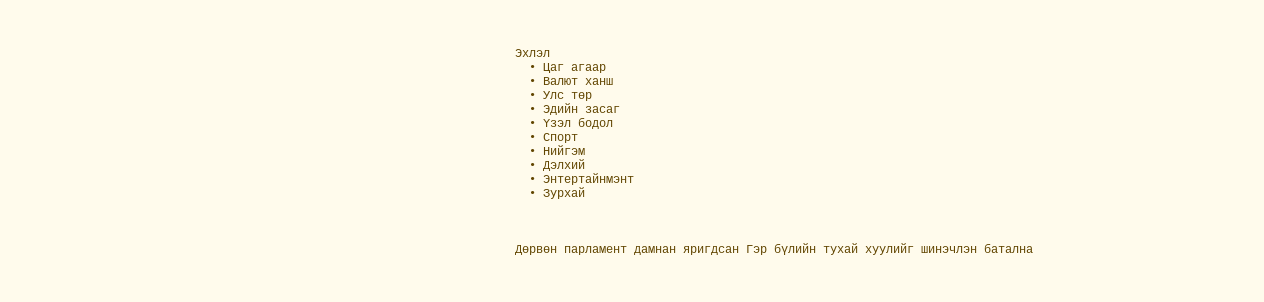Эхлэл
  • Цаг агаар
  • Валют ханш
  • Улс төр
  • Эдийн засаг
  • Үзэл бодол
  • Спорт
  • Нийгэм
  • Дэлхий
  • Энтертайнмэнт
  • Зурхай



Дөрвөн парламент дамнан яригдсан Гэр бүлийн тухай хуулийг шинэчлэн батална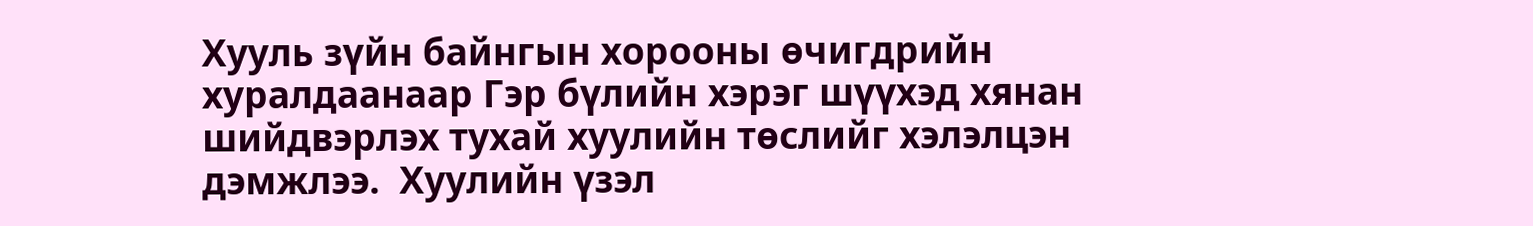Хууль зүйн байнгын хорооны өчигдрийн хуралдаанаар Гэр бүлийн хэрэг шүүхэд хянан шийдвэрлэх тухай хуулийн төслийг хэлэлцэн дэмжлээ.  Хуулийн үзэл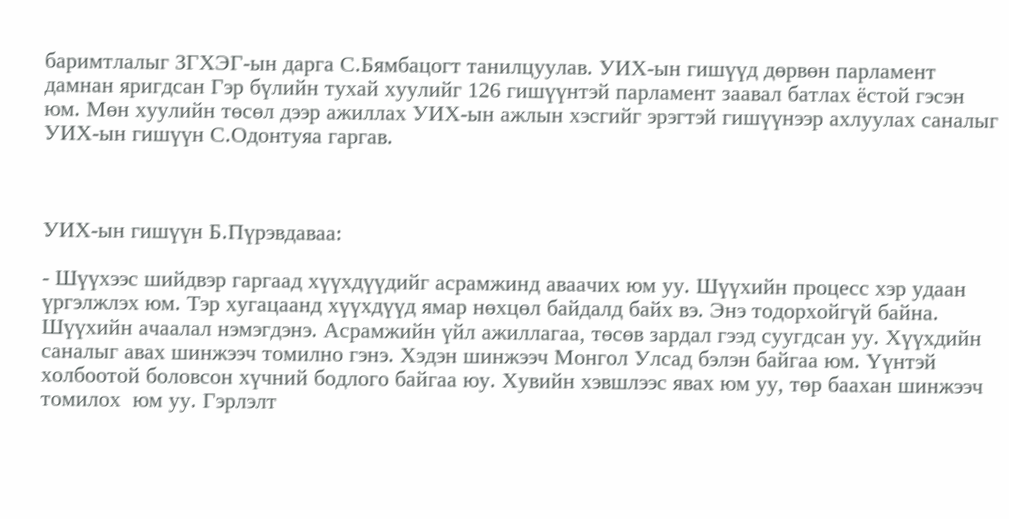баримтлалыг ЗГХЭГ-ын дарга С.Бямбацогт танилцуулав. УИХ-ын гишүүд дөрвөн парламент дамнан яригдсан Гэр бүлийн тухай хуулийг 126 гишүүнтэй парламент заавал батлах ёстой гэсэн юм. Мөн хуулийн төсөл дээр ажиллах УИХ-ын ажлын хэсгийг эрэгтэй гишүүнээр ахлуулах саналыг УИХ-ын гишүүн С.Одонтуяа гаргав.



УИХ-ын гишүүн Б.Пүрэвдаваа:

- Шүүхээс шийдвэр гаргаад хүүхдүүдийг асрамжинд аваачих юм уу. Шүүхийн процесс хэр удаан үргэлжлэх юм. Тэр хугацаанд хүүхдүүд ямар нөхцөл байдалд байх вэ. Энэ тодорхойгүй байна. Шүүхийн ачаалал нэмэгдэнэ. Асрамжийн үйл ажиллагаа, төсөв зардал гээд суугдсан уу. Хүүхдийн саналыг авах шинжээч томилно гэнэ. Хэдэн шинжээч Монгол Улсад бэлэн байгаа юм. Үүнтэй холбоотой боловсон хүчний бодлого байгаа юу. Хувийн хэвшлээс явах юм уу, төр баахан шинжээч томилох  юм уу. Гэрлэлт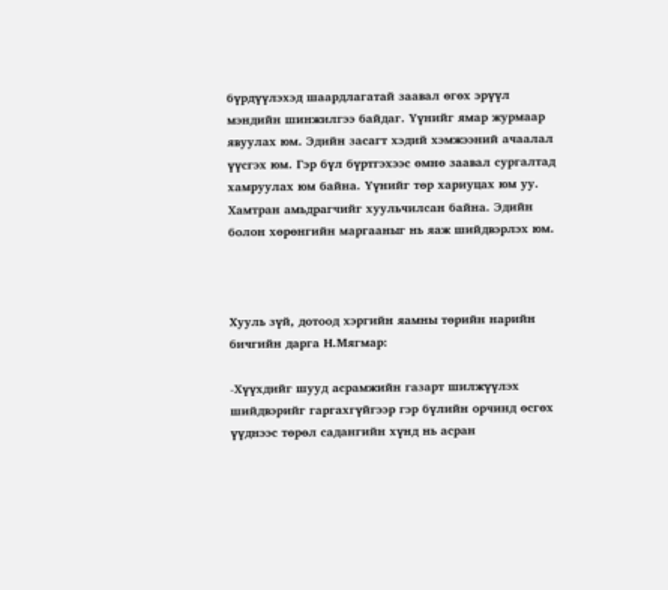бүрдүүлэхэд шаардлагатай заавал өгөх эрүүл мэндийн шинжилгээ байдаг. Үүнийг ямар журмаар явуулах юм. Эдийн засагт хэдий хэмжээний ачаалал үүсгэх юм. Гэр бүл бүртгэхээс өмнө заавал сургалтад хамруулах юм байна. Үүнийг төр хариуцах юм уу. Хамтран амьдрагчийг хуульчилсан байна. Эдийн болон хөрөнгийн маргааныг нь яаж шийдвэрлэх юм.



Хууль зүй, дотоод хэргийн яамны төрийн нарийн бичгийн дарга Н.Мягмар:

-Хүүхдийг шууд асрамжийн газарт шилжүүлэх шийдвэрийг гаргахгүйгээр гэр бүлийн орчинд өсгөх үүднээс төрөл садангийн хүнд нь асран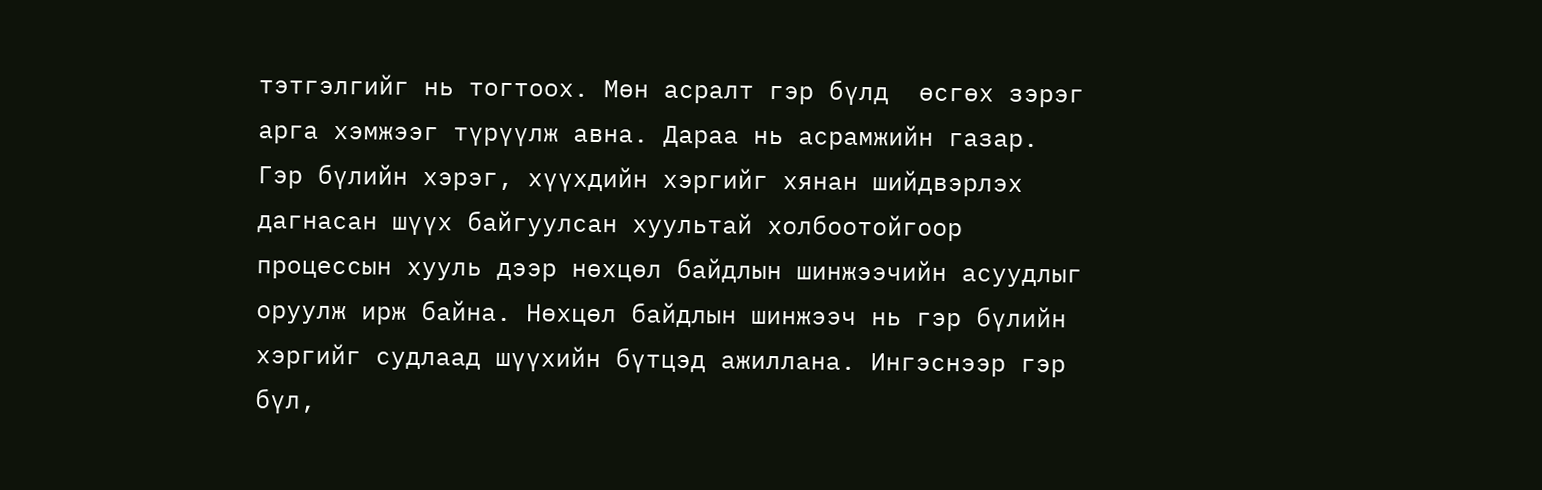тэтгэлгийг нь тогтоох. Мөн асралт гэр бүлд  өсгөх зэрэг арга хэмжээг түрүүлж авна. Дараа нь асрамжийн газар.  Гэр бүлийн хэрэг, хүүхдийн хэргийг хянан шийдвэрлэх дагнасан шүүх байгуулсан хуультай холбоотойгоор процессын хууль дээр нөхцөл байдлын шинжээчийн асуудлыг оруулж ирж байна. Нөхцөл байдлын шинжээч нь гэр бүлийн хэргийг судлаад шүүхийн бүтцэд ажиллана. Ингэснээр гэр бүл,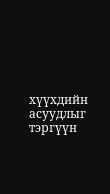хүүхдийн асуудлыг тэргүүн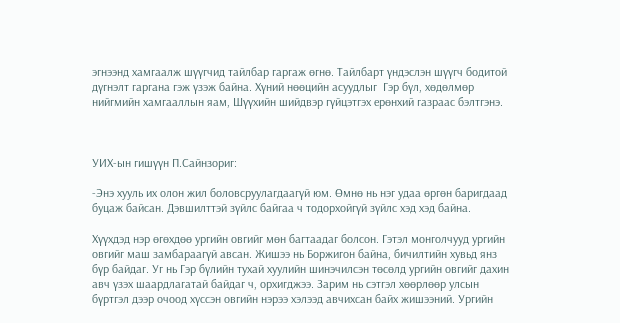эгнээнд хамгаалж шүүгчид тайлбар гаргаж өгнө. Тайлбарт үндэслэн шүүгч бодитой дүгнэлт гаргана гэж үзэж байна. Хүний нөөцийн асуудлыг  Гэр бүл, хөдөлмөр нийгмийн хамгааллын яам, Шүүхийн шийдвэр гүйцэтгэх ерөнхий газраас бэлтгэнэ.



УИХ-ын гишүүн П.Сайнзориг:

-Энэ хууль их олон жил боловсруулагдаагүй юм. Өмнө нь нэг удаа өргөн баригдаад буцаж байсан. Дэвшилттэй зүйлс байгаа ч тодорхойгүй зүйлс хэд хэд байна.

Хүүхдэд нэр өгөхдөө ургийн овгийг мөн багтаадаг болсон. Гэтэл монголчууд ургийн овгийг маш замбараагүй авсан. Жишээ нь Боржигон байна, бичилтийн хувьд янз бүр байдаг. Уг нь Гэр бүлийн тухай хуулийн шинэчилсэн төсөлд ургийн овгийг дахин авч үзэх шаардлагатай байдаг ч, орхигджээ. Зарим нь сэтгэл хөөрлөөр улсын бүртгэл дээр очоод хүссэн овгийн нэрээ хэлээд авчихсан байх жишээний. Ургийн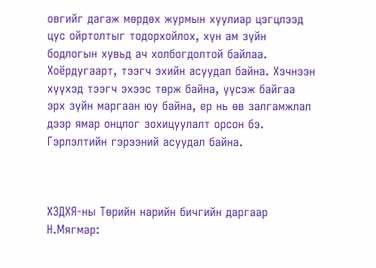овгийг дагаж мөрдөх журмын хуулиар цэгцлээд цус ойртолтыг тодорхойлох, хүн ам зүйн бодлогын хувьд ач холбогдолтой байлаа. Хоёрдугаарт, тээгч эхийн асуудал байна. Хэчнээн хүүхэд тээгч эхээс төрж байна, үүсэж байгаа эрх зүйн маргаан юу байна, ер нь өв залгамжлал дээр ямар онцлог зохицуулалт орсон бэ. Гэрлэлтийн гэрээний асуудал байна.



ХЗДХЯ-ны Төрийн нарийн бичгийн даргаар Н.Мягмар: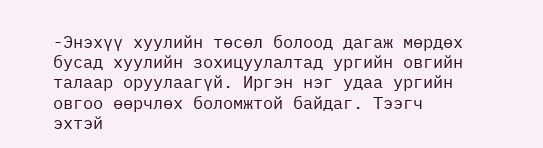-Энэхүү хуулийн төсөл болоод дагаж мөрдөх бусад хуулийн зохицуулалтад ургийн овгийн талаар оруулаагүй. Иргэн нэг удаа ургийн овгоо өөрчлөх боломжтой байдаг. Тээгч эхтэй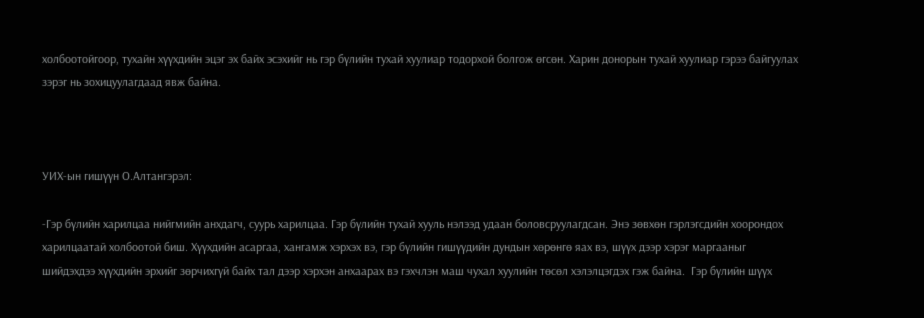холбоотойгоор, тухайн хүүхдийн эцэг эх байх эсэхийг нь гэр бүлийн тухай хуулиар тодорхой болгож өгсөн. Харин донорын тухай хуулиар гэрээ байгуулах зэрэг нь зохицуулагдаад явж байна.



УИХ-ын гишүүн О.Алтангэрэл:

-Гэр бүлийн харилцаа нийгмийн анхдагч, суурь харилцаа. Гэр бүлийн тухай хууль нэлээд удаан боловсруулагдсан. Энэ зөвхөн гэрлэгсдийн хоорондох харилцаатай холбоотой биш. Хүүхдийн асаргаа, хангамж хэрхэх вэ, гэр бүлийн гишүүдийн дундын хөрөнгө яах вэ, шүүх дээр хэрэг маргааныг шийдэхдээ хүүхдийн эрхийг зөрчихгүй байх тал дээр хэрхэн анхаарах вэ гэхчлэн маш чухал хуулийн төсөл хэлэлцэгдэх гэж байна.  Гэр бүлийн шүүх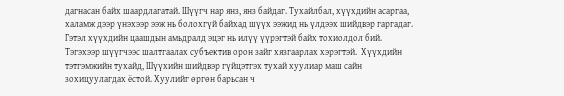дагнасан байх шаардлагатай. Шүүгч нар янз, янз байдаг. Тухайлбал, хүүхдийн асаргаа, халамж дээр үнэхээр ээж нь болохгүй байхад шүүх ээжид нь үлдээх шийдвэр гаргадаг. Гэтэл хүүхдийн цаашдын амьдралд эцэг нь илүү үүрэгтэй байх тохиолдол бий. Тэгэхээр шүүгчээс шалтгаалах субъектив орон зайг хязгаарлах хэрэгтэй.  Хүүхдийн тэтгэмжийн тухайд, Шүүхийн шийдвэр гүйцэтгэх тухай хуулиар маш сайн зохицуулагдах ёстой. Хуулийг өргөн барьсан ч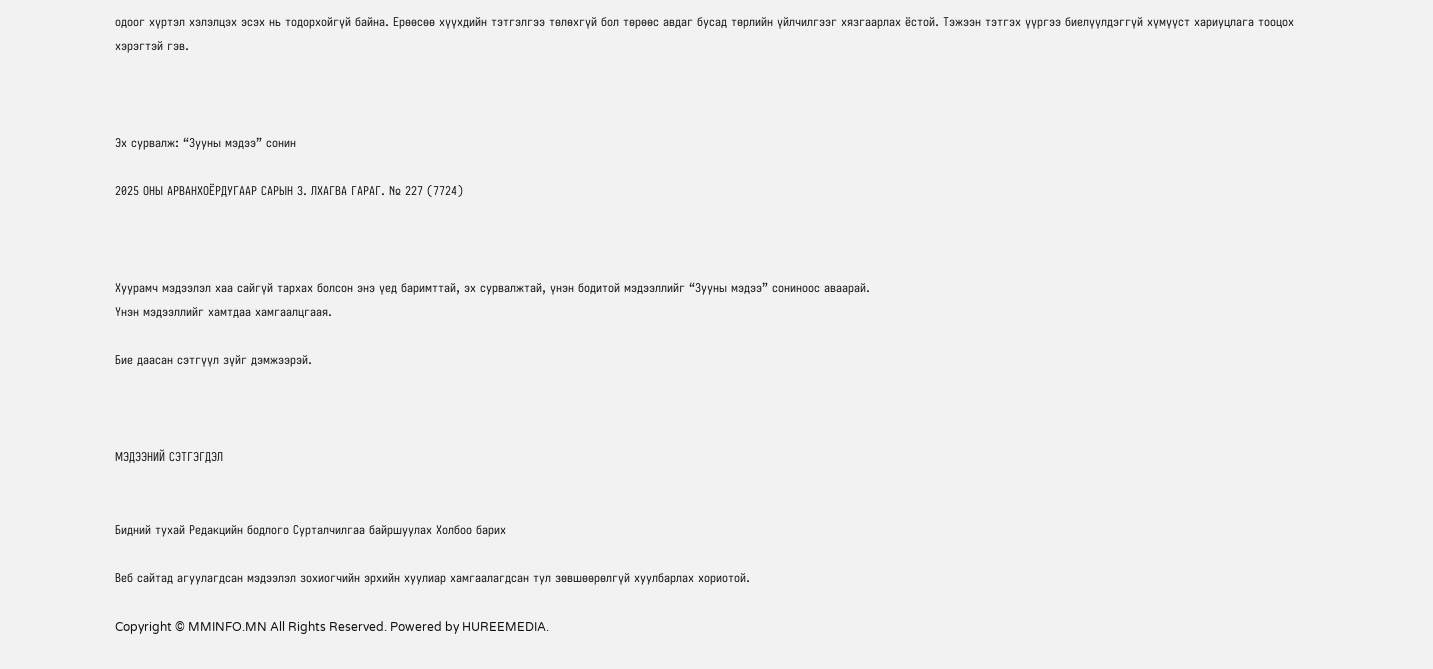одоог хүртэл хэлэлцэх эсэх нь тодорхойгүй байна. Ерөөсөө хүүхдийн тэтгэлгээ төлөхгүй бол төрөөс авдаг бусад төрлийн үйлчилгээг хязгаарлах ёстой. Тэжээн тэтгэх үүргээ биелүүлдэггүй хүмүүст хариуцлага тооцох хэрэгтэй гэв.



Эх сурвалж: “Зууны мэдээ” сонин

2025 ОНЫ АРВАНХОЁРДУГААР САРЫН 3. ЛХАГВА ГАРАГ. № 227 (7724)



Хуурамч мэдээлэл хаа сайгүй тархах болсон энэ үед баримттай, эх сурвалжтай, үнэн бодитой мэдээллийг “Зууны мэдээ” сониноос аваарай.
Үнэн мэдээллийг хамтдаа хамгаалцгаая.

Бие даасан сэтгүүл зүйг дэмжээрэй.



МЭДЭЭНИЙ СЭТГЭГДЭЛ


Бидний тухай Редакцийн бодлого Сурталчилгаа байршуулах Холбоо барих

Веб сайтад агуулагдсан мэдээлэл зохиогчийн эрхийн хуулиар хамгаалагдсан тул зөвшөөрөлгүй хуулбарлах хориотой.

Copyright © MMINFO.MN All Rights Reserved. Powered by HUREEMEDIA.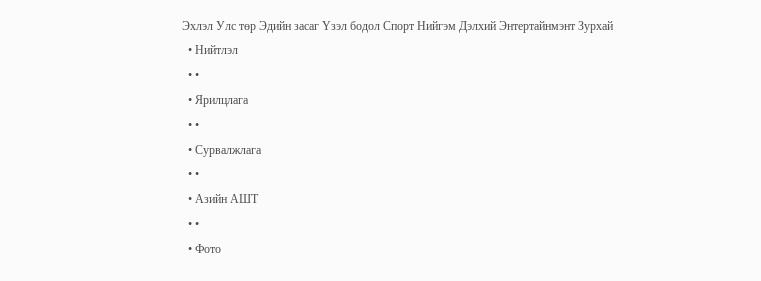Эхлэл Улс төр Эдийн засаг Үзэл бодол Спорт Нийгэм Дэлхий Энтертайнмэнт Зурхай
  • Нийтлэл
  • •
  • Ярилцлага
  • •
  • Сурвалжлага
  • •
  • Азийн АШТ
  • •
  • Фото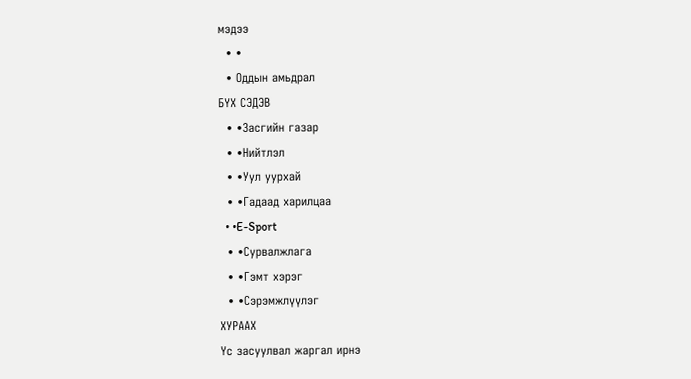мэдээ
  • •
  • Оддын амьдрал
БҮХ СЭДЭВ
  • •Засгийн газар
  • •Нийтлэл
  • •Уул уурхай
  • •Гадаад харилцаа
  • •E-Sport
  • •Сурвалжлага
  • •Гэмт хэрэг
  • •Сэрэмжлүүлэг
ХУРААХ
Үс засуулвал жаргал ирнэ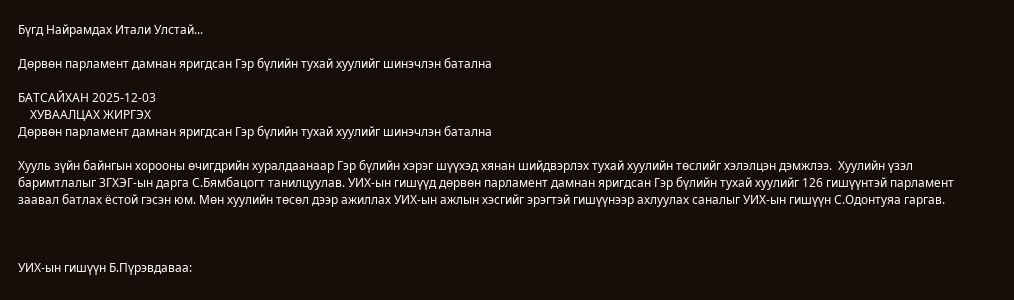Бүгд Найрамдах Итали Улстай...

Дөрвөн парламент дамнан яригдсан Гэр бүлийн тухай хуулийг шинэчлэн батална

БАТСАЙХАН 2025-12-03
    ХУВААЛЦАХ ЖИРГЭХ
Дөрвөн парламент дамнан яригдсан Гэр бүлийн тухай хуулийг шинэчлэн батална

Хууль зүйн байнгын хорооны өчигдрийн хуралдаанаар Гэр бүлийн хэрэг шүүхэд хянан шийдвэрлэх тухай хуулийн төслийг хэлэлцэн дэмжлээ.  Хуулийн үзэл баримтлалыг ЗГХЭГ-ын дарга С.Бямбацогт танилцуулав. УИХ-ын гишүүд дөрвөн парламент дамнан яригдсан Гэр бүлийн тухай хуулийг 126 гишүүнтэй парламент заавал батлах ёстой гэсэн юм. Мөн хуулийн төсөл дээр ажиллах УИХ-ын ажлын хэсгийг эрэгтэй гишүүнээр ахлуулах саналыг УИХ-ын гишүүн С.Одонтуяа гаргав.



УИХ-ын гишүүн Б.Пүрэвдаваа: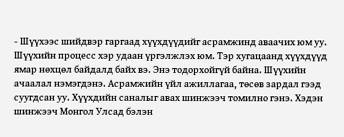- Шүүхээс шийдвэр гаргаад хүүхдүүдийг асрамжинд аваачих юм уу. Шүүхийн процесс хэр удаан үргэлжлэх юм. Тэр хугацаанд хүүхдүүд ямар нөхцөл байдалд байх вэ. Энэ тодорхойгүй байна. Шүүхийн ачаалал нэмэгдэнэ. Асрамжийн үйл ажиллагаа, төсөв зардал гээд суугдсан уу. Хүүхдийн саналыг авах шинжээч томилно гэнэ. Хэдэн шинжээч Монгол Улсад бэлэн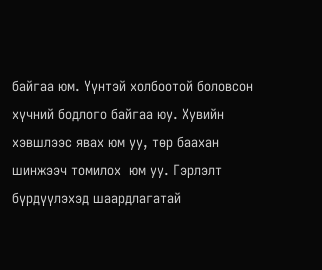байгаа юм. Үүнтэй холбоотой боловсон хүчний бодлого байгаа юу. Хувийн хэвшлээс явах юм уу, төр баахан шинжээч томилох  юм уу. Гэрлэлт бүрдүүлэхэд шаардлагатай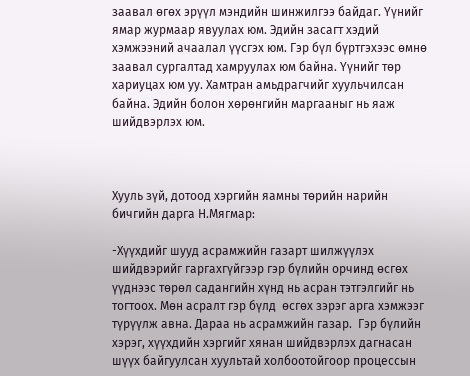заавал өгөх эрүүл мэндийн шинжилгээ байдаг. Үүнийг ямар журмаар явуулах юм. Эдийн засагт хэдий хэмжээний ачаалал үүсгэх юм. Гэр бүл бүртгэхээс өмнө заавал сургалтад хамруулах юм байна. Үүнийг төр хариуцах юм уу. Хамтран амьдрагчийг хуульчилсан байна. Эдийн болон хөрөнгийн маргааныг нь яаж шийдвэрлэх юм.



Хууль зүй, дотоод хэргийн яамны төрийн нарийн бичгийн дарга Н.Мягмар:

-Хүүхдийг шууд асрамжийн газарт шилжүүлэх шийдвэрийг гаргахгүйгээр гэр бүлийн орчинд өсгөх үүднээс төрөл садангийн хүнд нь асран тэтгэлгийг нь тогтоох. Мөн асралт гэр бүлд  өсгөх зэрэг арга хэмжээг түрүүлж авна. Дараа нь асрамжийн газар.  Гэр бүлийн хэрэг, хүүхдийн хэргийг хянан шийдвэрлэх дагнасан шүүх байгуулсан хуультай холбоотойгоор процессын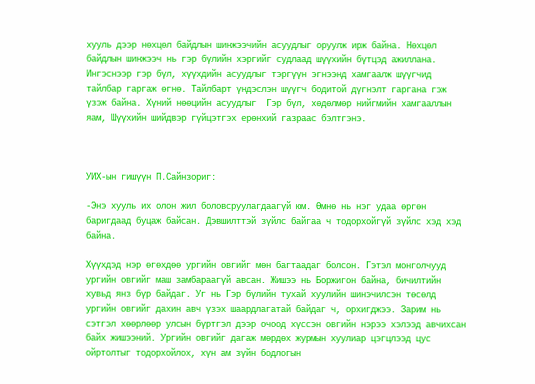хууль дээр нөхцөл байдлын шинжээчийн асуудлыг оруулж ирж байна. Нөхцөл байдлын шинжээч нь гэр бүлийн хэргийг судлаад шүүхийн бүтцэд ажиллана. Ингэснээр гэр бүл, хүүхдийн асуудлыг тэргүүн эгнээнд хамгаалж шүүгчид тайлбар гаргаж өгнө. Тайлбарт үндэслэн шүүгч бодитой дүгнэлт гаргана гэж үзэж байна. Хүний нөөцийн асуудлыг  Гэр бүл, хөдөлмөр нийгмийн хамгааллын яам, Шүүхийн шийдвэр гүйцэтгэх ерөнхий газраас бэлтгэнэ.



УИХ-ын гишүүн П.Сайнзориг:

-Энэ хууль их олон жил боловсруулагдаагүй юм. Өмнө нь нэг удаа өргөн баригдаад буцаж байсан. Дэвшилттэй зүйлс байгаа ч тодорхойгүй зүйлс хэд хэд байна.

Хүүхдэд нэр өгөхдөө ургийн овгийг мөн багтаадаг болсон. Гэтэл монголчууд ургийн овгийг маш замбараагүй авсан. Жишээ нь Боржигон байна, бичилтийн хувьд янз бүр байдаг. Уг нь Гэр бүлийн тухай хуулийн шинэчилсэн төсөлд ургийн овгийг дахин авч үзэх шаардлагатай байдаг ч, орхигджээ. Зарим нь сэтгэл хөөрлөөр улсын бүртгэл дээр очоод хүссэн овгийн нэрээ хэлээд авчихсан байх жишээний. Ургийн овгийг дагаж мөрдөх журмын хуулиар цэгцлээд цус ойртолтыг тодорхойлох, хүн ам зүйн бодлогын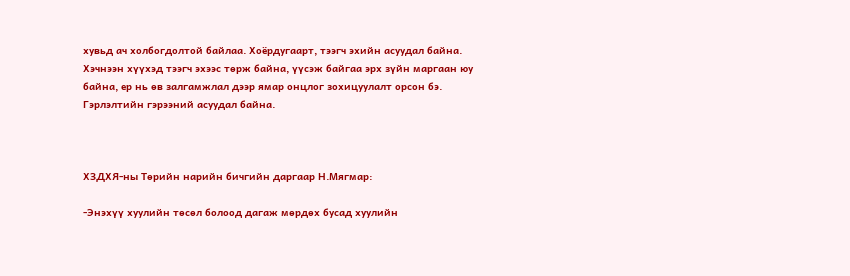хувьд ач холбогдолтой байлаа. Хоёрдугаарт, тээгч эхийн асуудал байна. Хэчнээн хүүхэд тээгч эхээс төрж байна, үүсэж байгаа эрх зүйн маргаан юу байна, ер нь өв залгамжлал дээр ямар онцлог зохицуулалт орсон бэ. Гэрлэлтийн гэрээний асуудал байна.



ХЗДХЯ-ны Төрийн нарийн бичгийн даргаар Н.Мягмар:

-Энэхүү хуулийн төсөл болоод дагаж мөрдөх бусад хуулийн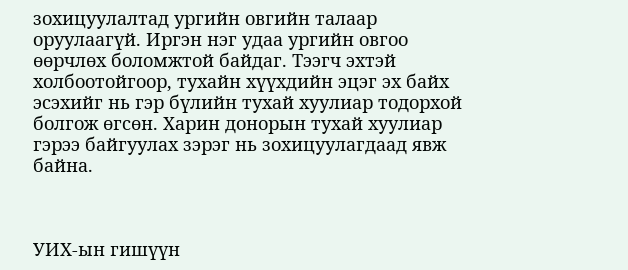зохицуулалтад ургийн овгийн талаар оруулаагүй. Иргэн нэг удаа ургийн овгоо өөрчлөх боломжтой байдаг. Тээгч эхтэй холбоотойгоор, тухайн хүүхдийн эцэг эх байх эсэхийг нь гэр бүлийн тухай хуулиар тодорхой болгож өгсөн. Харин донорын тухай хуулиар гэрээ байгуулах зэрэг нь зохицуулагдаад явж байна.



УИХ-ын гишүүн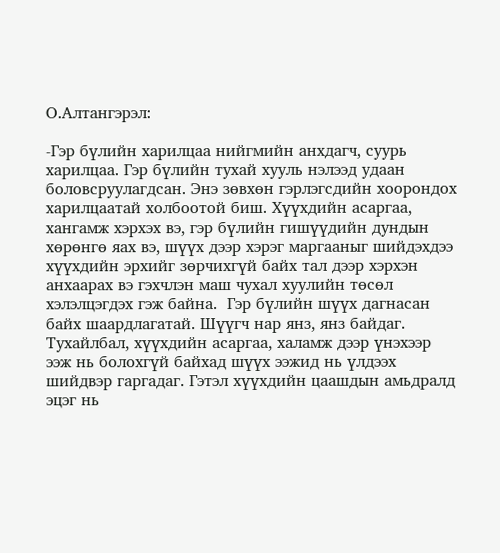О.Алтангэрэл:

-Гэр бүлийн харилцаа нийгмийн анхдагч, суурь харилцаа. Гэр бүлийн тухай хууль нэлээд удаан боловсруулагдсан. Энэ зөвхөн гэрлэгсдийн хоорондох харилцаатай холбоотой биш. Хүүхдийн асаргаа, хангамж хэрхэх вэ, гэр бүлийн гишүүдийн дундын хөрөнгө яах вэ, шүүх дээр хэрэг маргааныг шийдэхдээ хүүхдийн эрхийг зөрчихгүй байх тал дээр хэрхэн анхаарах вэ гэхчлэн маш чухал хуулийн төсөл хэлэлцэгдэх гэж байна.  Гэр бүлийн шүүх дагнасан байх шаардлагатай. Шүүгч нар янз, янз байдаг. Тухайлбал, хүүхдийн асаргаа, халамж дээр үнэхээр ээж нь болохгүй байхад шүүх ээжид нь үлдээх шийдвэр гаргадаг. Гэтэл хүүхдийн цаашдын амьдралд эцэг нь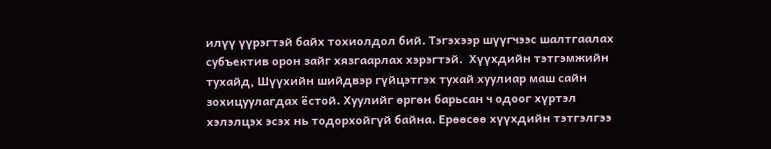илүү үүрэгтэй байх тохиолдол бий. Тэгэхээр шүүгчээс шалтгаалах субъектив орон зайг хязгаарлах хэрэгтэй.  Хүүхдийн тэтгэмжийн тухайд, Шүүхийн шийдвэр гүйцэтгэх тухай хуулиар маш сайн зохицуулагдах ёстой. Хуулийг өргөн барьсан ч одоог хүртэл хэлэлцэх эсэх нь тодорхойгүй байна. Ерөөсөө хүүхдийн тэтгэлгээ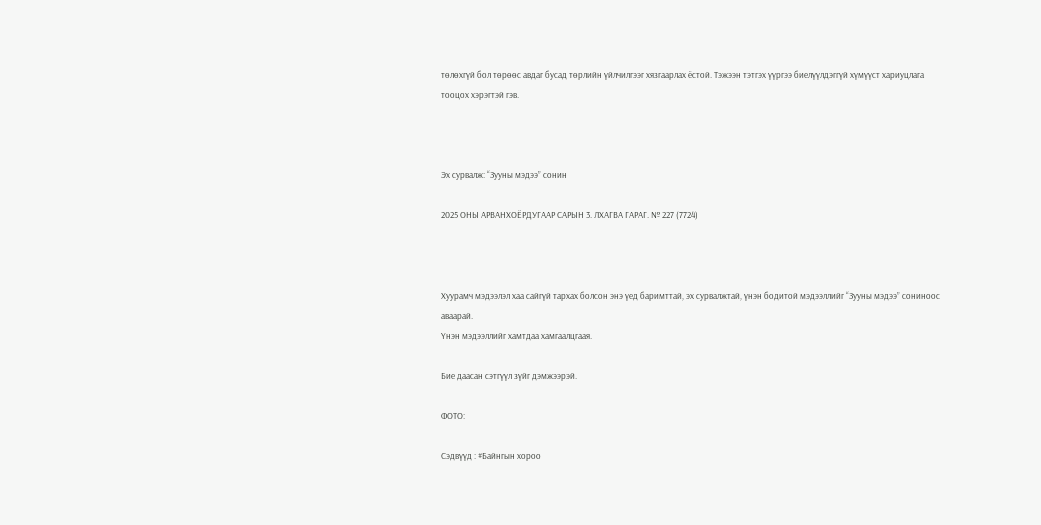төлөхгүй бол төрөөс авдаг бусад төрлийн үйлчилгээг хязгаарлах ёстой. Тэжээн тэтгэх үүргээ биелүүлдэггүй хүмүүст хариуцлага тооцох хэрэгтэй гэв.



Эх сурвалж: “Зууны мэдээ” сонин

2025 ОНЫ АРВАНХОЁРДУГААР САРЫН 3. ЛХАГВА ГАРАГ. № 227 (7724)



Хуурамч мэдээлэл хаа сайгүй тархах болсон энэ үед баримттай, эх сурвалжтай, үнэн бодитой мэдээллийг “Зууны мэдээ” сониноос аваарай.
Үнэн мэдээллийг хамтдаа хамгаалцгаая.

Бие даасан сэтгүүл зүйг дэмжээрэй.

ФОТО:

Сэдвүүд : #Байнгын хороо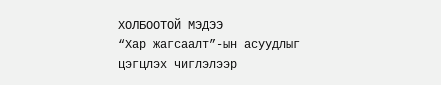ХОЛБООТОЙ МЭДЭЭ
“Хар жагсаалт”-ын асуудлыг цэгцлэх чиглэлээр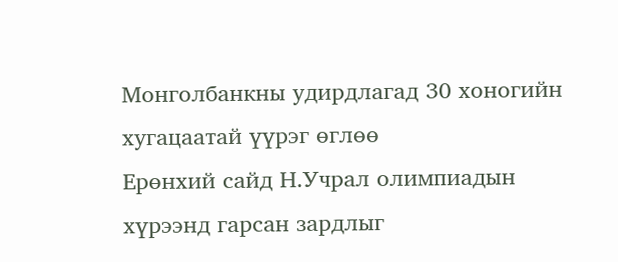Монголбанкны удирдлагад 30 хоногийн хугацаатай үүрэг өглөө
Ерөнхий сайд Н.Учрал олимпиадын хүрээнд гарсан зардлыг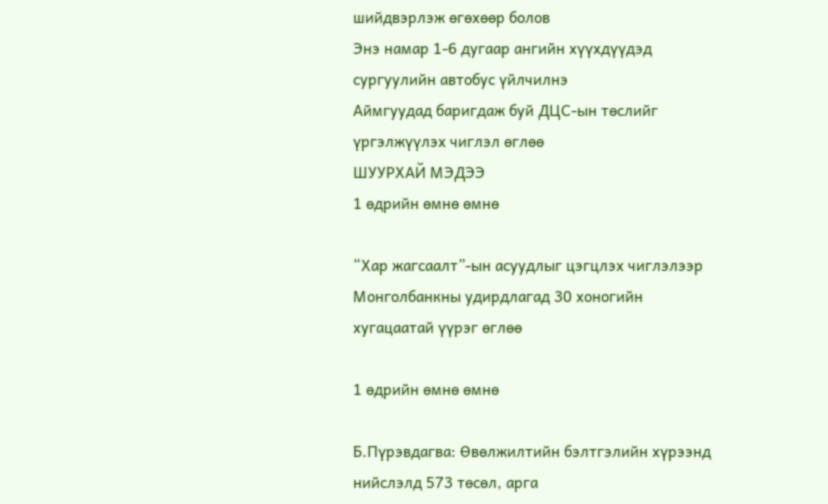шийдвэрлэж өгөхөөр болов
Энэ намар 1-6 дугаар ангийн хүүхдүүдэд сургуулийн автобус үйлчилнэ
Аймгуудад баригдаж буй ДЦС-ын төслийг үргэлжүүлэх чиглэл өглөө
ШУУРХАЙ МЭДЭЭ
1 өдрийн өмнө өмнө

“Хар жагсаалт”-ын асуудлыг цэгцлэх чиглэлээр Монголбанкны удирдлагад 30 хоногийн хугацаатай үүрэг өглөө

1 өдрийн өмнө өмнө

Б.Пүрэвдагва: Өвөлжилтийн бэлтгэлийн хүрээнд нийслэлд 573 төсөл, арга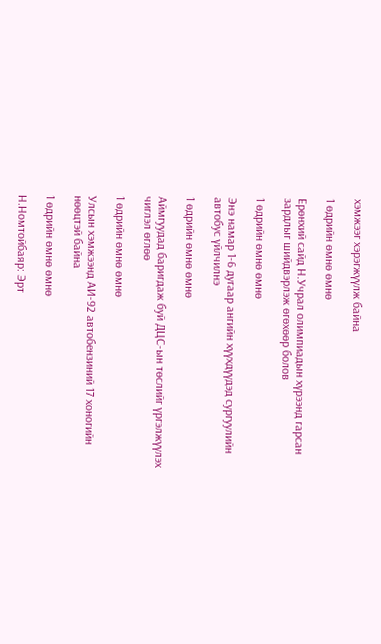хэмжээг хэрэгжүүлж байна

1 өдрийн өмнө өмнө

Ерөнхий сайд Н.Учрал олимпиадын хүрээнд гарсан зардлыг шийдвэрлэж өгөхөөр болов

1 өдрийн өмнө өмнө

Энэ намар 1-6 дугаар ангийн хүүхдүүдэд сургуулийн автобус үйлчилнэ

1 өдрийн өмнө өмнө

Аймгуудад баригдаж буй ДЦС-ын төслийг үргэлжүүлэх чиглэл өглөө

1 өдрийн өмнө өмнө

Улсын хэмжээнд АИ-92 автобензиний 17 хоногийн нөөцтэй байна

1 өдрийн өмнө өмнө

Н.Номтойбаяр: Эрт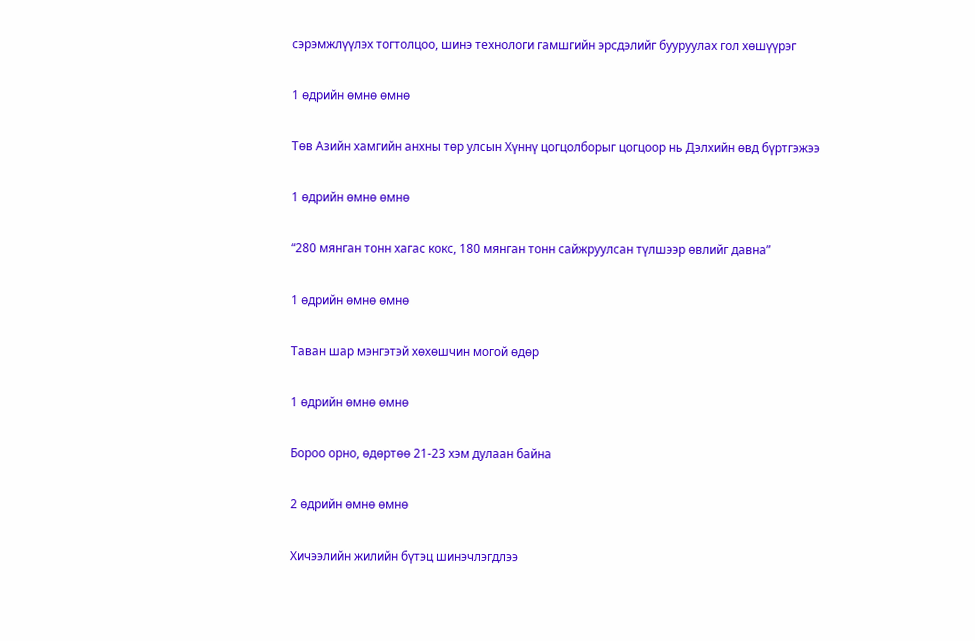сэрэмжлүүлэх тогтолцоо, шинэ технологи гамшгийн эрсдэлийг бууруулах гол хөшүүрэг

1 өдрийн өмнө өмнө

Төв Азийн хамгийн анхны төр улсын Хүннү цогцолборыг цогцоор нь Дэлхийн өвд бүртгэжээ

1 өдрийн өмнө өмнө

“280 мянган тонн хагас кокс, 180 мянган тонн сайжруулсан түлшээр өвлийг давна”

1 өдрийн өмнө өмнө

Таван шар мэнгэтэй хөхөшчин могой өдөр

1 өдрийн өмнө өмнө

Бороо орно, өдөртөө 21-23 хэм дулаан байна

2 өдрийн өмнө өмнө

Хичээлийн жилийн бүтэц шинэчлэгдлээ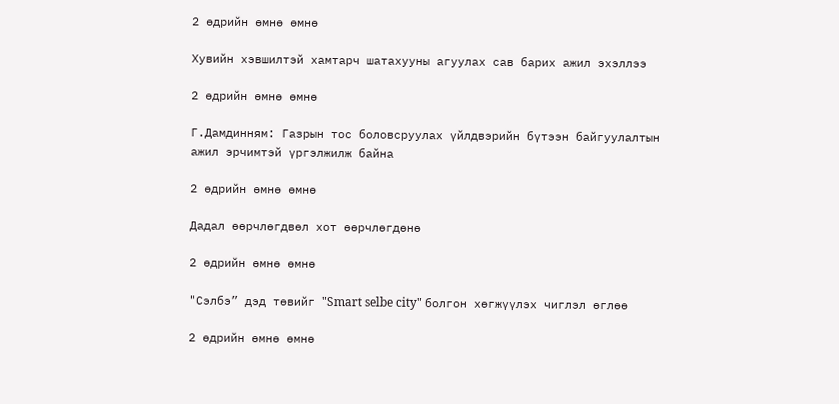2 өдрийн өмнө өмнө

Хувийн хэвшилтэй хамтарч шатахууны агуулах сав барих ажил эхэллээ

2 өдрийн өмнө өмнө

Г.Дамдинням: Газрын тос боловсруулах үйлдвэрийн бүтээн байгуулалтын ажил эрчимтэй үргэлжилж байна

2 өдрийн өмнө өмнө

Дадал өөрчлөгдвөл хот өөрчлөгдөнө

2 өдрийн өмнө өмнө

"Сэлбэ” дэд төвийг "Smart selbe city" болгон хөгжүүлэх чиглэл өглөө

2 өдрийн өмнө өмнө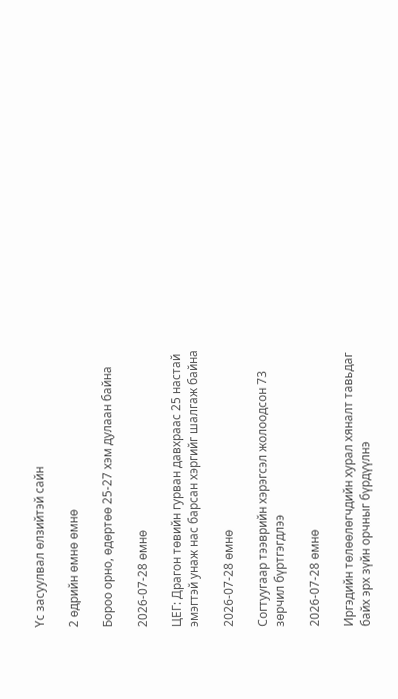Үс засуулвал өлзийтэй сайн

2 өдрийн өмнө өмнө

Бороо орно, өдөртөө 25-27 хэм дулаан байна

2026-07-28 өмнө

ЦЕГ: Драгон төвийн гурван давхраас 25 настай эмэгтэй унаж нас барсан хэргийг шалгаж байна

2026-07-28 өмнө

Согтуугаар тээврийн хэрэгсэл жолоодсон 73 зөрчил бүртгэгдлээ

2026-07-28 өмнө

Иргэдийн төлөөлөгчдийн хурал хяналт тавьдаг байх эрх зүйн орчныг бүрдүүлнэ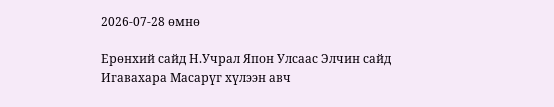2026-07-28 өмнө

Ерөнхий сайд Н.Учрал Япон Улсаас Элчин сайд Игавахара Масарүг хүлээн авч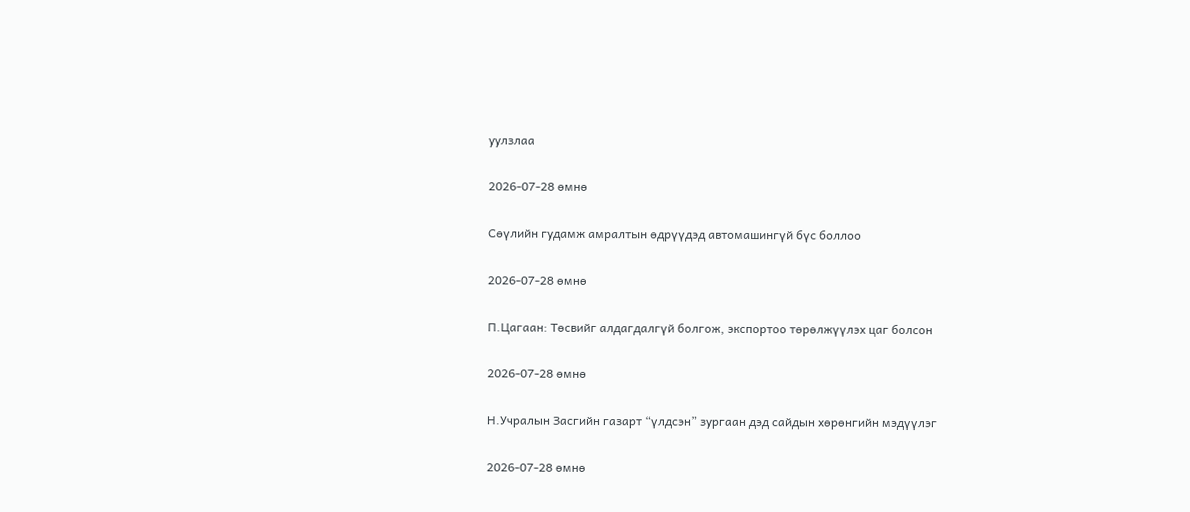уулзлаа

2026-07-28 өмнө

Сөүлийн гудамж амралтын өдрүүдэд автомашингүй бүс боллоо

2026-07-28 өмнө

П.Цагаан: Төсвийг алдагдалгүй болгож, экспортоо төрөлжүүлэх цаг болсон

2026-07-28 өмнө

Н.Учралын Засгийн газарт “үлдсэн” зургаан дэд сайдын хөрөнгийн мэдүүлэг

2026-07-28 өмнө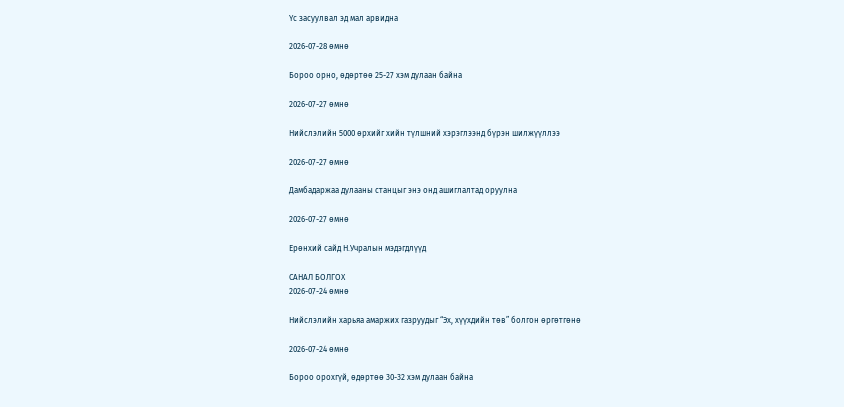Үс засуулвал эд мал арвидна

2026-07-28 өмнө

Бороо орно, өдөртөө 25-27 хэм дулаан байна

2026-07-27 өмнө

Нийслэлийн 5000 өрхийг хийн түлшний хэрэглээнд бүрэн шилжүүллээ

2026-07-27 өмнө

Дамбадаржаа дулааны станцыг энэ онд ашиглалтад оруулна

2026-07-27 өмнө

Ерөнхий сайд Н.Учралын мэдэгдлүүд

САНАЛ БОЛГОХ
2026-07-24 өмнө

Нийслэлийн харьяа амаржих газруудыг “Эх, хүүхдийн төв” болгон өргөтгөнө

2026-07-24 өмнө

Бороо орохгүй, өдөртөө 30-32 хэм дулаан байна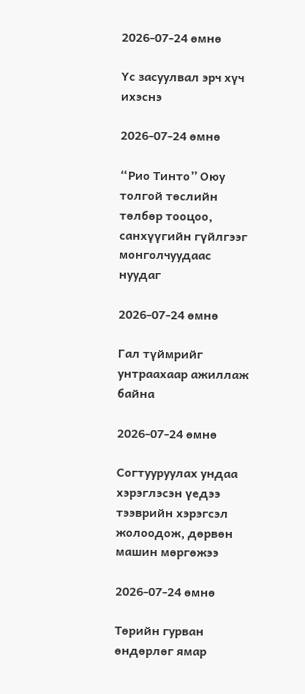2026-07-24 өмнө

Үс засуулвал эрч хүч ихэснэ

2026-07-24 өмнө

“Рио Тинто” Оюу толгой төслийн төлбөр тооцоо, санхүүгийн гүйлгээг монголчуудаас нуудаг

2026-07-24 өмнө

Гал түймрийг унтраахаар ажиллаж байна

2026-07-24 өмнө

Согтууруулах ундаа хэрэглэсэн үедээ тээврийн хэрэгсэл жолоодож, дөрвөн машин мөргөжээ

2026-07-24 өмнө

Төрийн гурван өндөрлөг ямар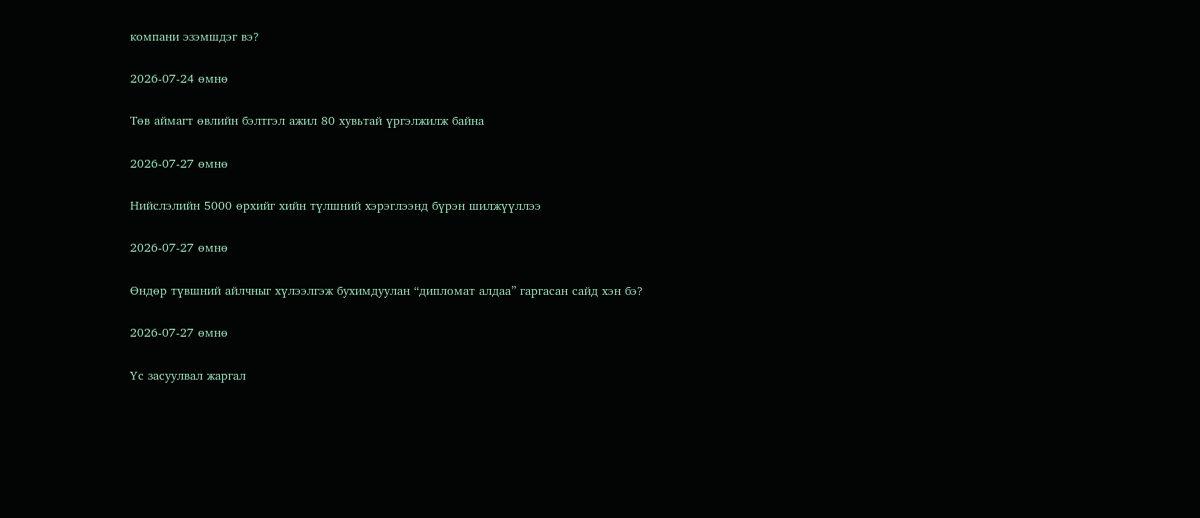компани эзэмшдэг вэ?

2026-07-24 өмнө

Төв аймагт өвлийн бэлтгэл ажил 80 хувьтай үргэлжилж байна

2026-07-27 өмнө

Нийслэлийн 5000 өрхийг хийн түлшний хэрэглээнд бүрэн шилжүүллээ

2026-07-27 өмнө

Өндөр түвшний айлчныг хүлээлгэж бухимдуулан “дипломат алдаа” гаргасан сайд хэн бэ?

2026-07-27 өмнө

Үс засуулвал жаргал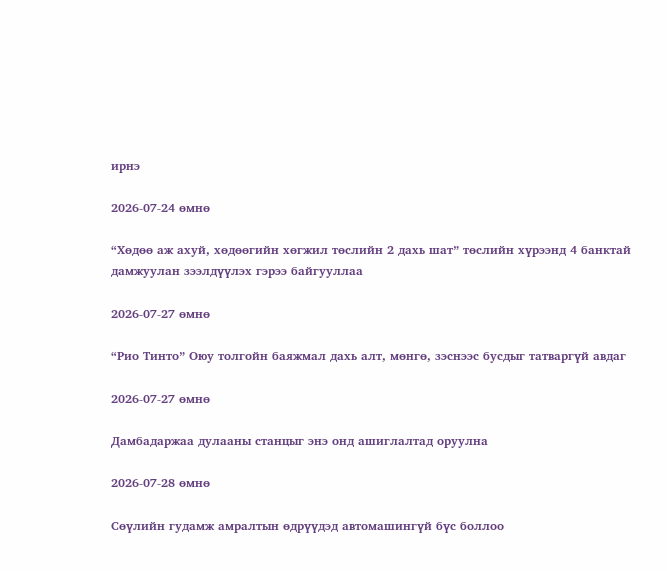ирнэ

2026-07-24 өмнө

“Хөдөө аж ахуй, хөдөөгийн хөгжил төслийн 2 дахь шат” төслийн хүрээнд 4 банктай дамжуулан зээлдүүлэх гэрээ байгууллаа

2026-07-27 өмнө

“Рио Тинто” Оюу толгойн баяжмал дахь алт, мөнгө, зэснээс бусдыг татваргүй авдаг

2026-07-27 өмнө

Дамбадаржаа дулааны станцыг энэ онд ашиглалтад оруулна

2026-07-28 өмнө

Сөүлийн гудамж амралтын өдрүүдэд автомашингүй бүс боллоо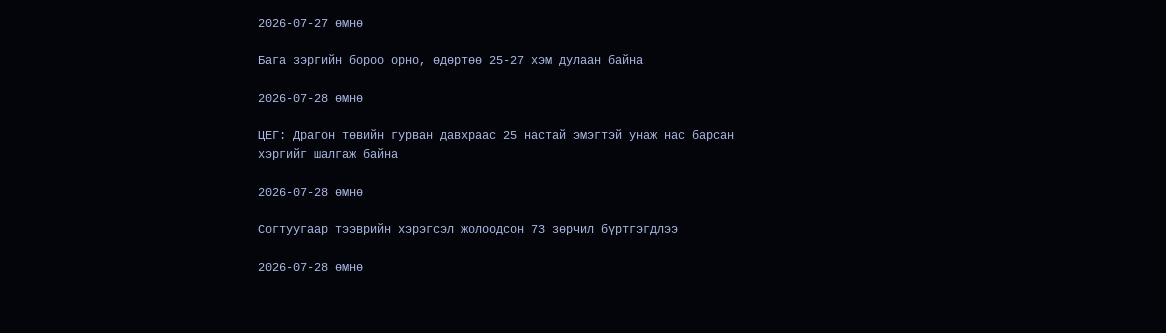2026-07-27 өмнө

Бага зэргийн бороо орно, өдөртөө 25-27 хэм дулаан байна

2026-07-28 өмнө

ЦЕГ: Драгон төвийн гурван давхраас 25 настай эмэгтэй унаж нас барсан хэргийг шалгаж байна

2026-07-28 өмнө

Согтуугаар тээврийн хэрэгсэл жолоодсон 73 зөрчил бүртгэгдлээ

2026-07-28 өмнө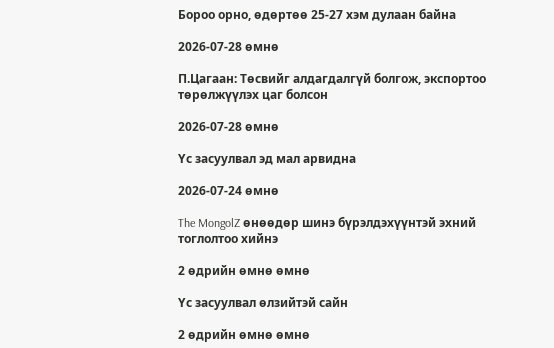Бороо орно, өдөртөө 25-27 хэм дулаан байна

2026-07-28 өмнө

П.Цагаан: Төсвийг алдагдалгүй болгож, экспортоо төрөлжүүлэх цаг болсон

2026-07-28 өмнө

Үс засуулвал эд мал арвидна

2026-07-24 өмнө

The MongolZ өнөөдөр шинэ бүрэлдэхүүнтэй эхний тоглолтоо хийнэ

2 өдрийн өмнө өмнө

Үс засуулвал өлзийтэй сайн

2 өдрийн өмнө өмнө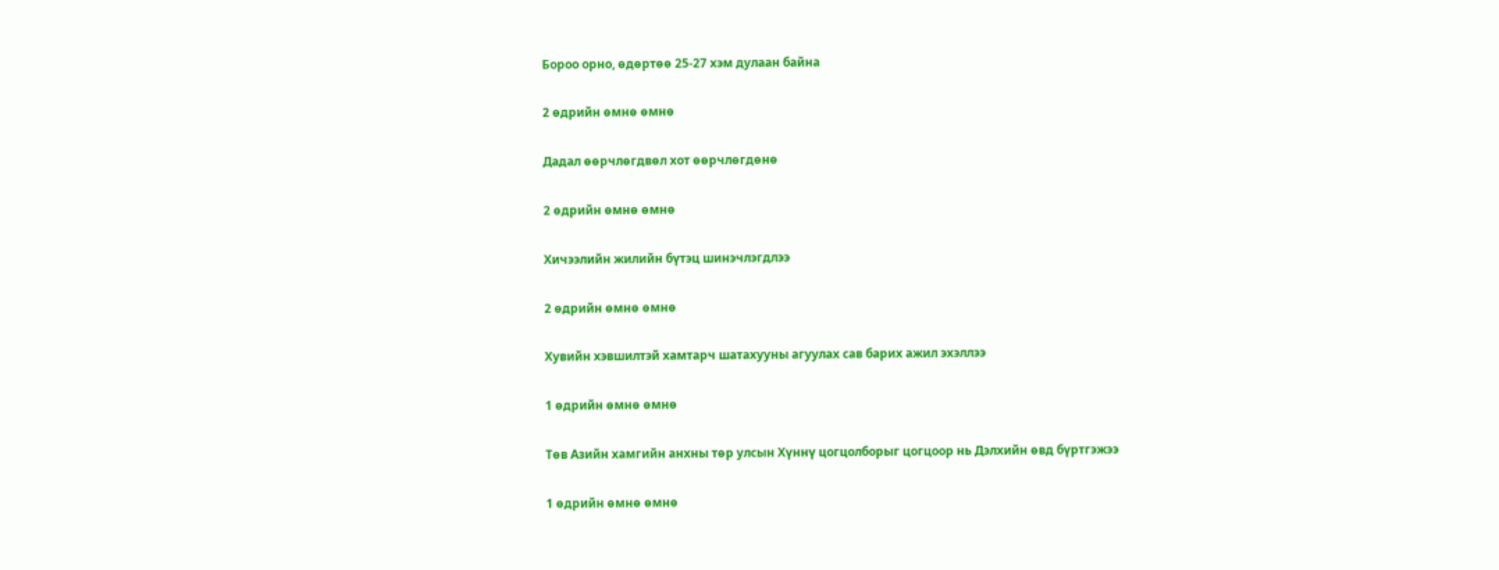Бороо орно, өдөртөө 25-27 хэм дулаан байна

2 өдрийн өмнө өмнө

Дадал өөрчлөгдвөл хот өөрчлөгдөнө

2 өдрийн өмнө өмнө

Хичээлийн жилийн бүтэц шинэчлэгдлээ

2 өдрийн өмнө өмнө

Хувийн хэвшилтэй хамтарч шатахууны агуулах сав барих ажил эхэллээ

1 өдрийн өмнө өмнө

Төв Азийн хамгийн анхны төр улсын Хүннү цогцолборыг цогцоор нь Дэлхийн өвд бүртгэжээ

1 өдрийн өмнө өмнө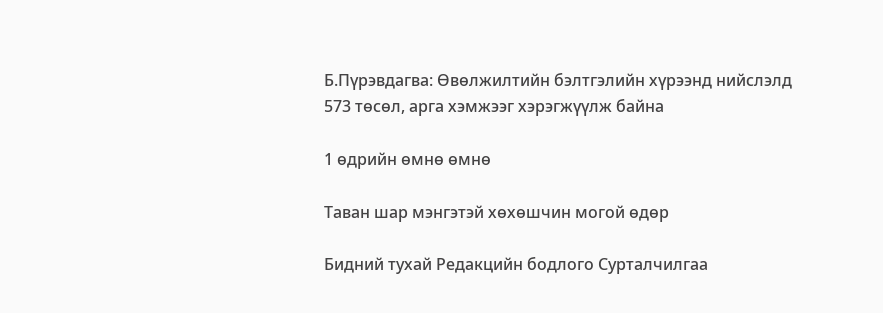Б.Пүрэвдагва: Өвөлжилтийн бэлтгэлийн хүрээнд нийслэлд 573 төсөл, арга хэмжээг хэрэгжүүлж байна

1 өдрийн өмнө өмнө

Таван шар мэнгэтэй хөхөшчин могой өдөр

Бидний тухай Редакцийн бодлого Сурталчилгаа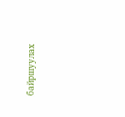байршуулах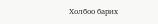Холбоо барих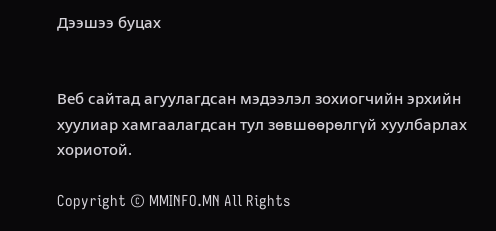Дээшээ буцах


Веб сайтад агуулагдсан мэдээлэл зохиогчийн эрхийн хуулиар хамгаалагдсан тул зөвшөөрөлгүй хуулбарлах хориотой.

Copyright © MMINFO.MN All Rights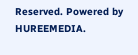Reserved. Powered by HUREEMEDIA.